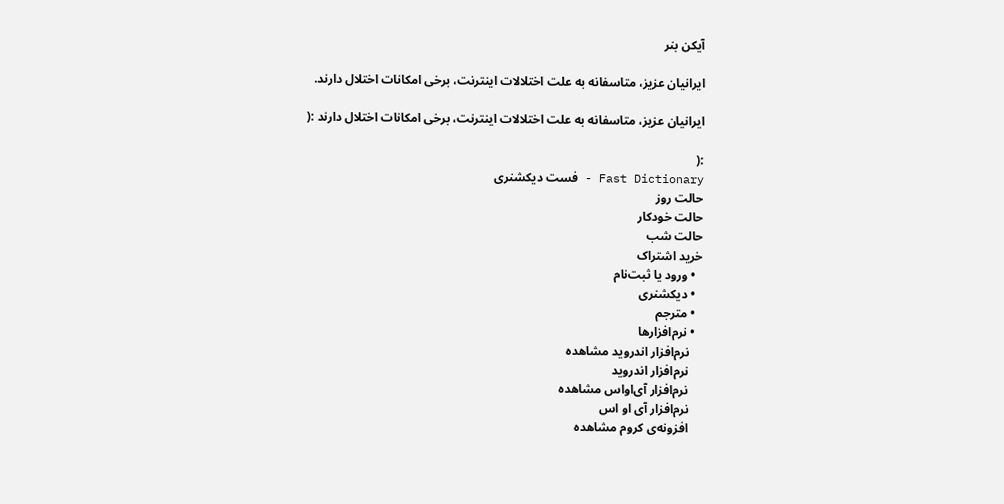آیکن بنر

ایرانیان عزیز، متاسفانه به علت اختلالات اینترنت، برخی امکانات اختلال دارند.

ایرانیان عزیز، متاسفانه به علت اختلالات اینترنت، برخی امکانات اختلال دارند :(

:(
Fast Dictionary - فست دیکشنری
حالت روز
حالت خودکار
حالت شب
خرید اشتراک
  • ورود یا ثبت‌نام
  • دیکشنری
  • مترجم
  • نرم‌افزار‌ها
    نرم‌افزار اندروید مشاهده
    نرم‌افزار اندروید
    نرم‌افزار آی‌او‌اس مشاهده
    نرم‌افزار آی او اس
    افزونه‌ی کروم مشاهده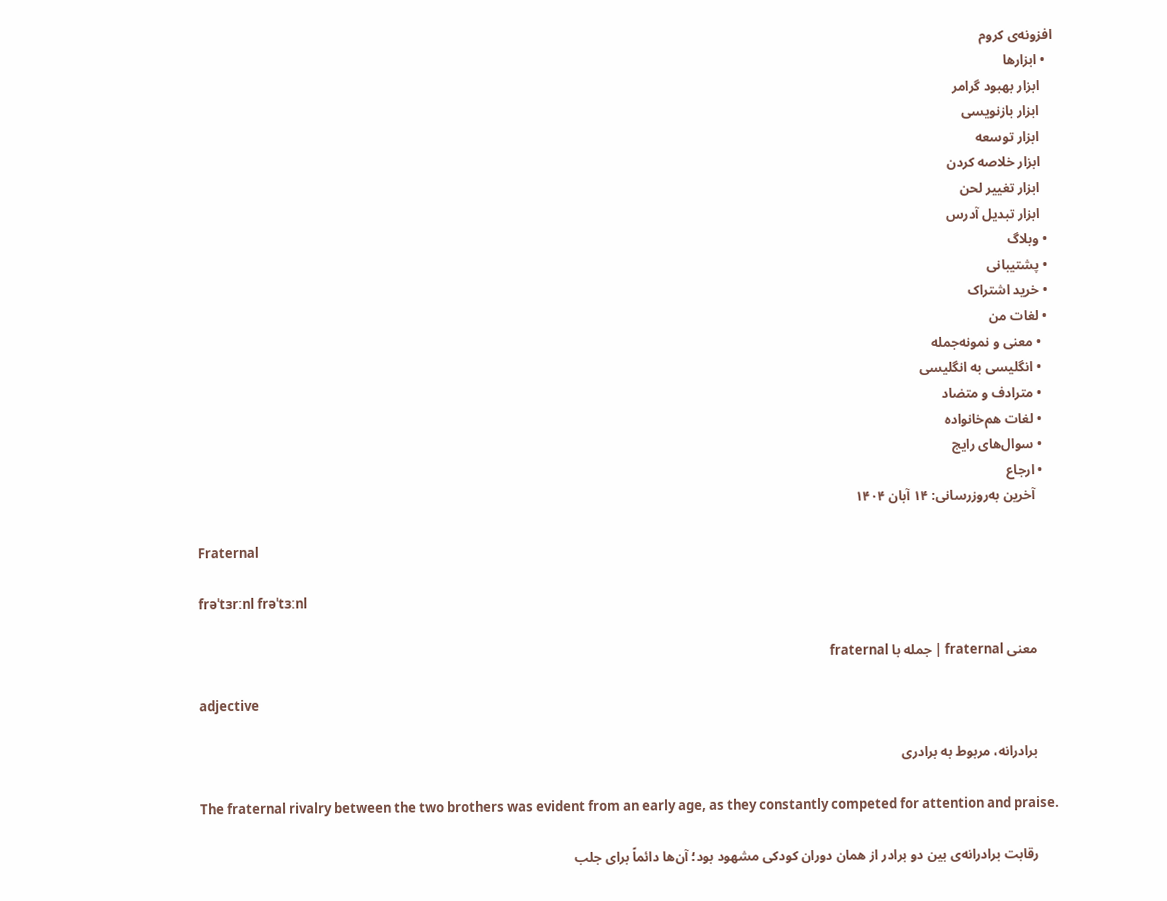افزونه‌ی کروم
  • ابزارها
    ابزار بهبود گرامر
    ابزار بازنویسی
    ابزار توسعه
    ابزار خلاصه کردن
    ابزار تغییر لحن
    ابزار تبدیل آدرس
  • وبلاگ
  • پشتیبانی
  • خرید اشتراک
  • لغات من
    • معنی و نمونه‌جمله
    • انگلیسی به انگلیسی
    • مترادف و متضاد
    • لغات هم‌خانواده
    • سوال‌های رایج
    • ارجاع
      آخرین به‌روزرسانی: ۱۴ آبان ۱۴۰۴

      Fraternal

      frəˈtɜrːnl frəˈtɜːnl

      معنی fraternal | جمله با fraternal

      adjective

      برادرانه، مربوط به برادری

      The fraternal rivalry between the two brothers was evident from an early age, as they constantly competed for attention and praise.

      رقابت برادرانه‌ی بین دو برادر از همان دوران کودکی مشهود بود؛ آن‌ها دائماً برای جلب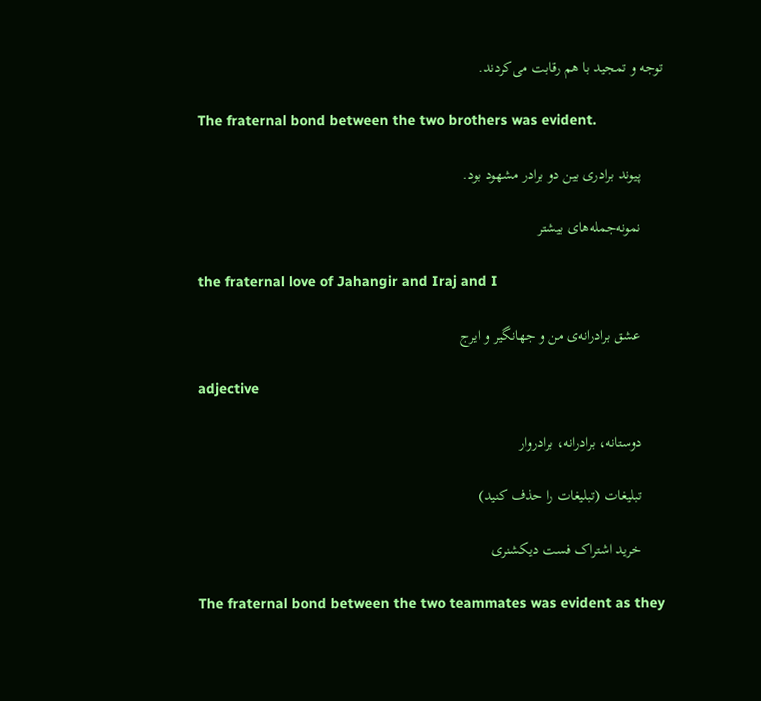توجه و تمجید با هم رقابت می‌کردند.

      The fraternal bond between the two brothers was evident.

      پیوند برادری بین دو برادر مشهود بود.

      نمونه‌جمله‌های بیشتر

      the fraternal love of Jahangir and Iraj and I

      عشق برادرانه‌ی من و جهانگیر و ایرج

      adjective

      دوستانه، برادرانه، برادروار

      تبلیغات (تبلیغات را حذف کنید)

      خرید اشتراک فست دیکشنری

      The fraternal bond between the two teammates was evident as they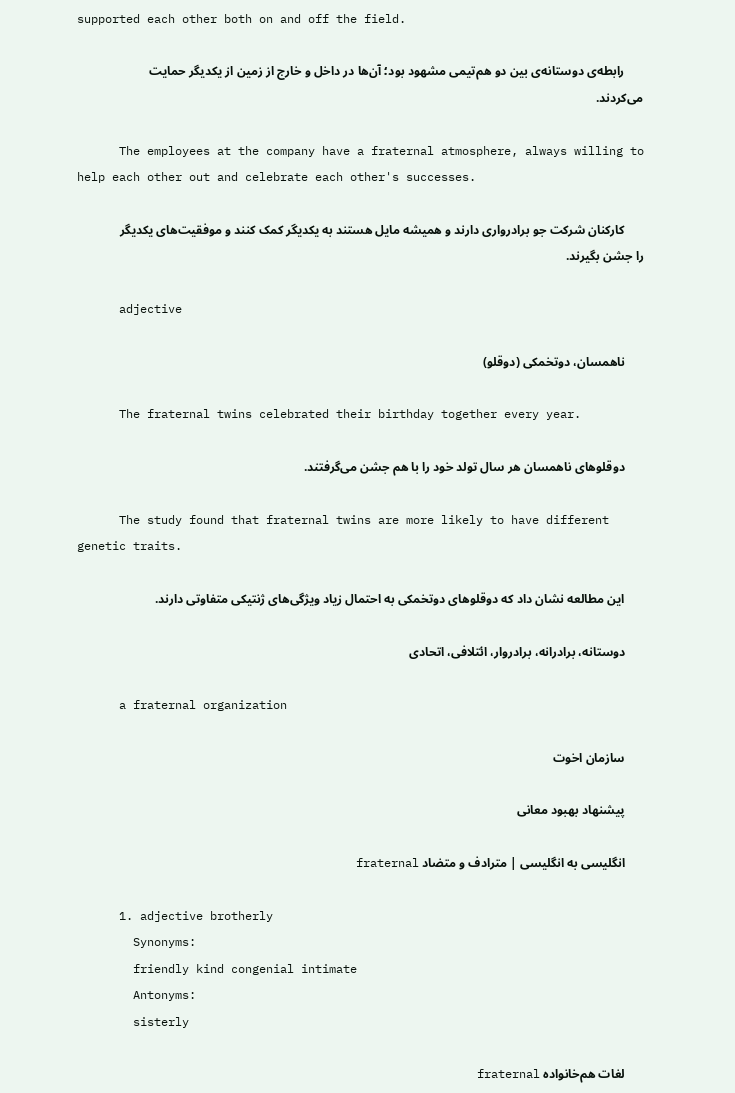supported each other both on and off the field.

      رابطه‌ی دوستانه‌ی بین دو هم‌تیمی مشهود بود؛ آن‌ها در داخل و خارج از زمین از یکدیگر حمایت می‌کردند.

      The employees at the company have a fraternal atmosphere, always willing to help each other out and celebrate each other's successes.

      کارکنان شرکت جو برادرواری دارند و همیشه مایل هستند به یکدیگر کمک کنند و موفقیت‌های یکدیگر را جشن بگیرند.

      adjective

      ناهمسان، دوتخمکی (دوقلو)

      The fraternal twins celebrated their birthday together every year.

      دوقلوهای ناهمسان هر سال تولد خود را با هم جشن می‌گرفتند.

      The study found that fraternal twins are more likely to have different genetic traits.

      این مطالعه نشان داد که دوقلوهای دوتخمکی به احتمال زیاد ویژگی‌های ژنتیکی متفاوتی دارند.

      دوستانه، برادرانه، برادروار، ائتلافی، اتحادی

      a fraternal organization

      سازمان اخوت

      پیشنهاد بهبود معانی

      انگلیسی به انگلیسی | مترادف و متضاد fraternal

      1. adjective brotherly
        Synonyms:
        friendly kind congenial intimate
        Antonyms:
        sisterly

      لغات هم‌خانواده fraternal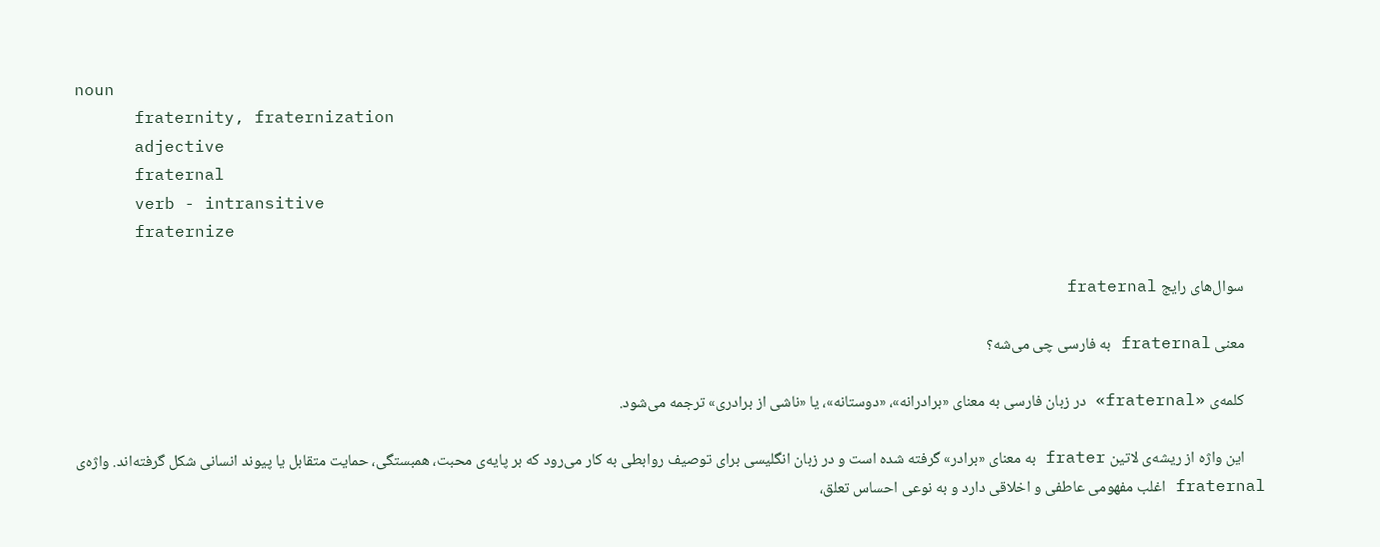noun
      fraternity, fraternization
      adjective
      fraternal
      verb - intransitive
      fraternize

      سوال‌های رایج fraternal

      معنی fraternal به فارسی چی می‌شه؟

      کلمه‌ی «fraternal» در زبان فارسی به معنای «برادرانه»، «دوستانه»، یا «ناشی از برادری» ترجمه می‌شود.

      این واژه از ریشه‌ی لاتین frater به معنای «برادر» گرفته شده است و در زبان انگلیسی برای توصیف روابطی به کار می‌رود که بر پایه‌ی محبت، همبستگی، حمایت متقابل یا پیوند انسانی شکل گرفته‌اند. واژه‌ی fraternal اغلب مفهومی عاطفی و اخلاقی دارد و به نوعی احساس تعلق،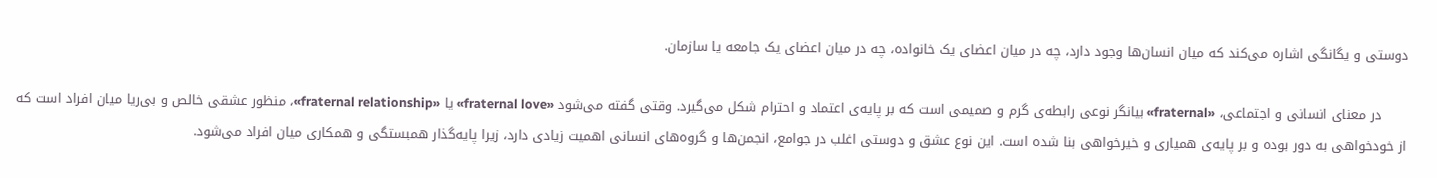دوستی و یگانگی اشاره می‌کند که میان انسان‌ها وجود دارد، چه در میان اعضای یک خانواده، چه در میان اعضای یک جامعه یا سازمان.

      در معنای انسانی و اجتماعی، «fraternal» بیانگر نوعی رابطه‌ی گرم و صمیمی است که بر پایه‌ی اعتماد و احترام شکل می‌گیرد. وقتی گفته می‌شود «fraternal love» یا «fraternal relationship»، منظور عشقی خالص و بی‌ریا میان افراد است که از خودخواهی به دور بوده و بر پایه‌ی همیاری و خیرخواهی بنا شده است. این نوع عشق و دوستی اغلب در جوامع، انجمن‌ها و گروه‌های انسانی اهمیت زیادی دارد، زیرا پایه‌گذار همبستگی و همکاری میان افراد می‌شود.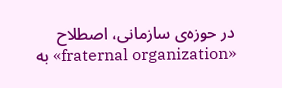در حوزه‌ی سازمانی، اصطلاح «fraternal organization» به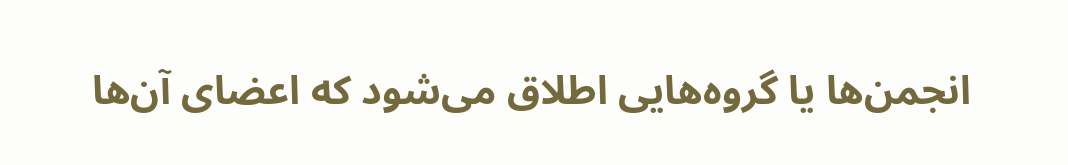انجمن‌ها یا گروه‌هایی اطلاق می‌شود که اعضای آن‌ها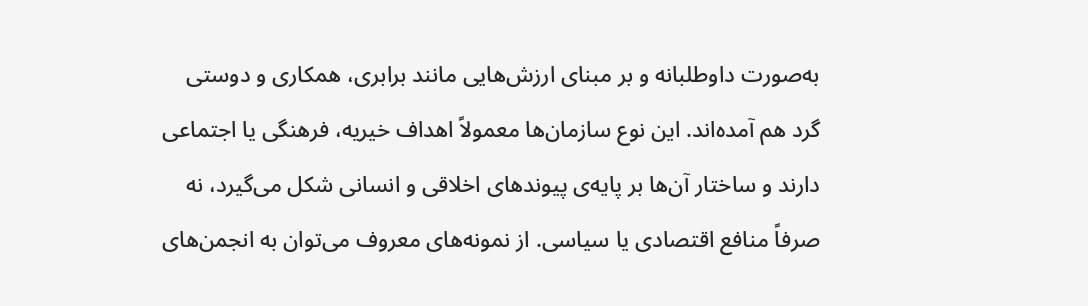به‌صورت داوطلبانه و بر مبنای ارزش‌هایی مانند برابری، همکاری و دوستی گرد هم آمده‌اند. این نوع سازمان‌ها معمولاً اهداف خیریه، فرهنگی یا اجتماعی دارند و ساختار آن‌ها بر پایه‌ی پیوندهای اخلاقی و انسانی شکل می‌گیرد، نه صرفاً منافع اقتصادی یا سیاسی. از نمونه‌های معروف می‌توان به انجمن‌های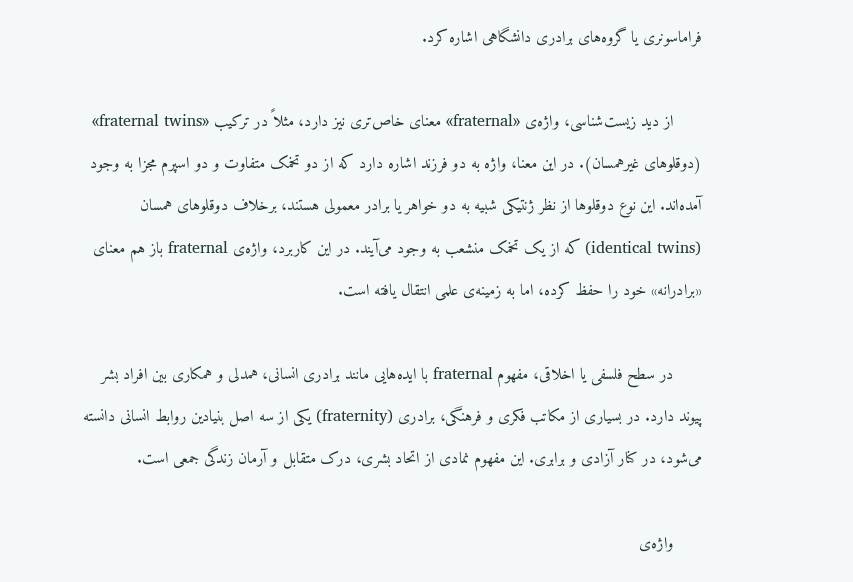فراماسونری یا گروه‌های برادری دانشگاهی اشاره کرد.

      از دید زیست‌شناسی، واژه‌ی «fraternal» معنای خاص‌تری نیز دارد، مثلاً در ترکیب «fraternal twins» (دوقلوهای غیرهمسان). در این معنا، واژه به دو فرزند اشاره دارد که از دو تخمک متفاوت و دو اسپرم مجزا به وجود آمده‌اند. این نوع دوقلوها از نظر ژنتیکی شبیه به دو خواهر یا برادر معمولی هستند، برخلاف دوقلوهای همسان (identical twins) که از یک تخمک منشعب به وجود می‌آیند. در این کاربرد، واژه‌ی fraternal باز هم معنای «برادرانه» خود را حفظ کرده، اما به زمینه‌ی علمی انتقال یافته است.

      در سطح فلسفی یا اخلاقی، مفهوم fraternal با ایده‌هایی مانند برادری انسانی، همدلی و همکاری بین افراد بشر پیوند دارد. در بسیاری از مکاتب فکری و فرهنگی، برادری (fraternity) یکی از سه اصل بنیادین روابط انسانی دانسته می‌شود، در کنار آزادی و برابری. این مفهوم نمادی از اتحاد بشری، درک متقابل و آرمان زندگی جمعی است.

      واژه‌ی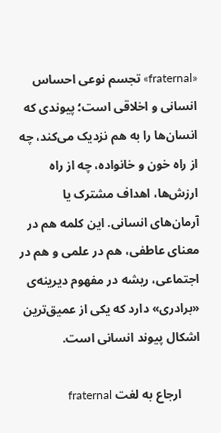«fraternal» تجسم نوعی احساس انسانی و اخلاقی است؛ پیوندی که انسان‌ها را به هم نزدیک می‌کند، چه از راه خون و خانواده، چه از راه ارزش‌ها، اهداف مشترک یا آرمان‌های انسانی. این کلمه هم در معنای عاطفی، هم در علمی و هم در اجتماعی، ریشه در مفهوم دیرینه‌ی «برادری» دارد که یکی از عمیق‌ترین اشکال پیوند انسانی است.

      ارجاع به لغت fraternal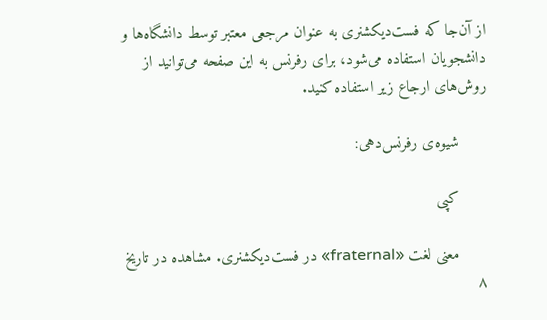از آن‌جا که فست‌دیکشنری به عنوان مرجعی معتبر توسط دانشگاه‌ها و دانشجویان استفاده می‌شود، برای رفرنس به این صفحه می‌توانید از روش‌های ارجاع زیر استفاده کنید.

      شیوه‌ی رفرنس‌دهی:

      کپی

      معنی لغت «fraternal» در فست‌دیکشنری. مشاهده در تاریخ ۸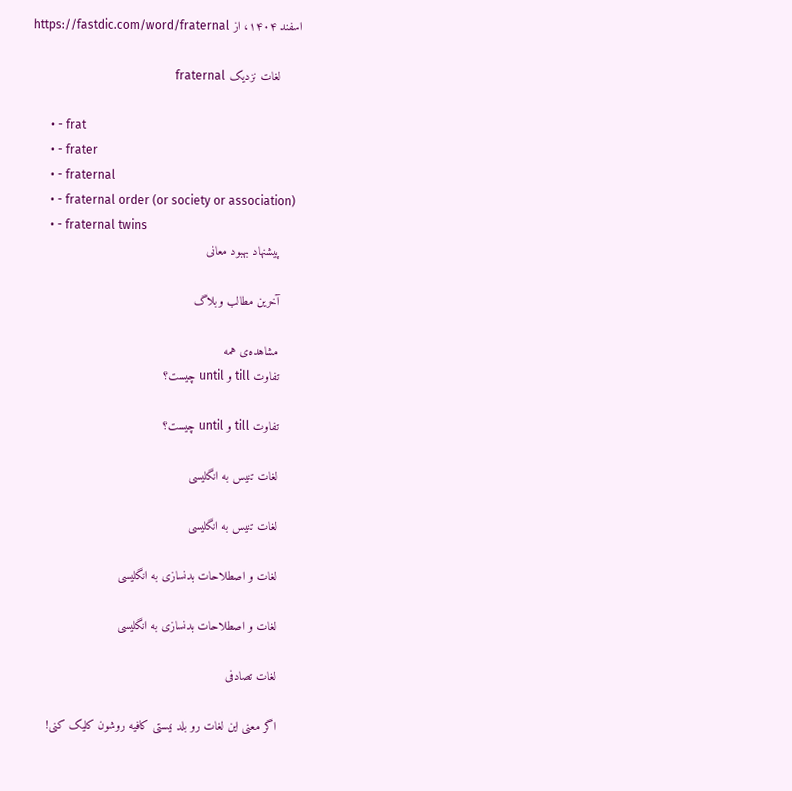اسفند ۱۴۰۴، از https://fastdic.com/word/fraternal

      لغات نزدیک fraternal

      • - frat
      • - frater
      • - fraternal
      • - fraternal order (or society or association)
      • - fraternal twins
      پیشنهاد بهبود معانی

      آخرین مطالب وبلاگ

      مشاهده‌ی همه
      تفاوت till و until چیست؟

      تفاوت till و until چیست؟

      لغات تنیس به انگلیسی

      لغات تنیس به انگلیسی

      لغات و اصطلاحات بدنسازی به انگلیسی

      لغات و اصطلاحات بدنسازی به انگلیسی

      لغات تصادفی

      اگر معنی این لغات رو بلد نیستی کافیه روشون کلیک کنی!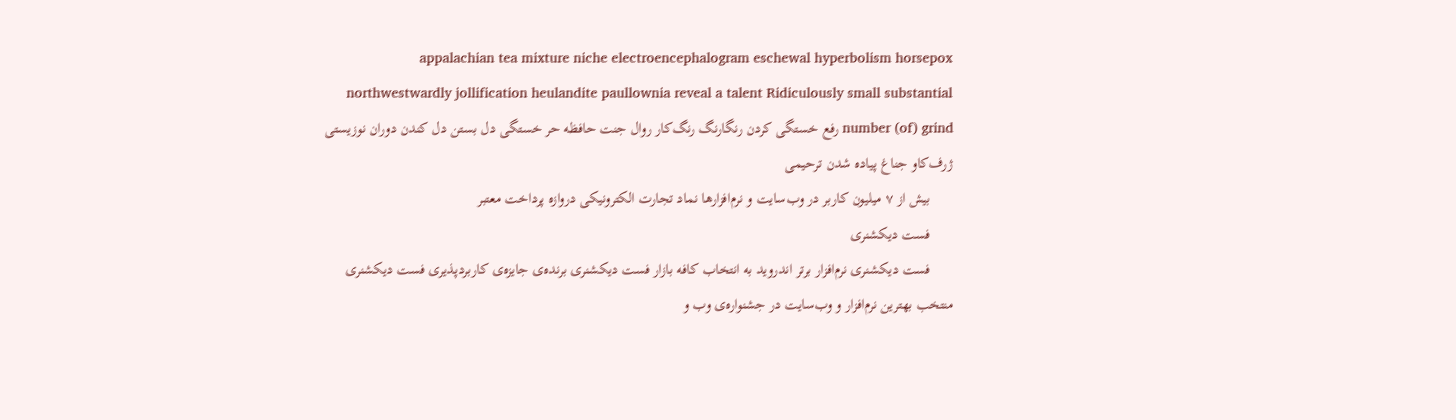appalachian tea mixture niche electroencephalogram eschewal hyperbolism horsepox northwestwardly jollification heulandite paullownia reveal a talent Ridiculously small substantial number (of) grind رفع خستگی کردن رنگارنگ رنگ‌کار روال جنت حافظه حر خستگی دل بستن دل کندن دوران نوزیستی ژرف‌کاو جناغ پیاده شدن ترحیمی
      بیش از ۷ میلیون کاربر در وب‌سایت و نرم‌افزارها نماد تجارت الکترونیکی دروازه پرداخت معتبر
      فست دیکشنری
      فست دیکشنری نرم‌افزار برتر اندروید به انتخاب کافه بازار فست دیکشنری برنده‌ی جایزه‌ی کاربرد‌پذیری فست دیکشنری منتخب بهترین نرم‌افزار و وب‌سایت در جشنواره‌ی وب و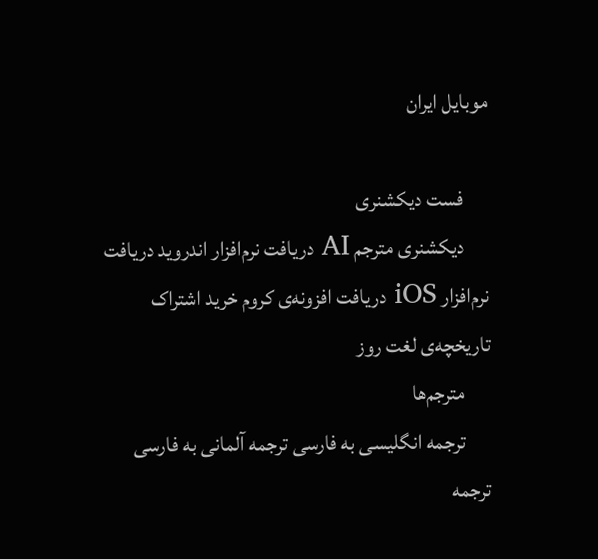موبایل ایران

      فست دیکشنری
      دیکشنری مترجم AI دریافت نرم‌افزار اندروید دریافت نرم‌افزار iOS دریافت افزونه‌ی کروم خرید اشتراک تاریخچه‌ی لغت روز
      مترجم‌ها
      ترجمه انگلیسی به فارسی ترجمه آلمانی به فارسی ترجمه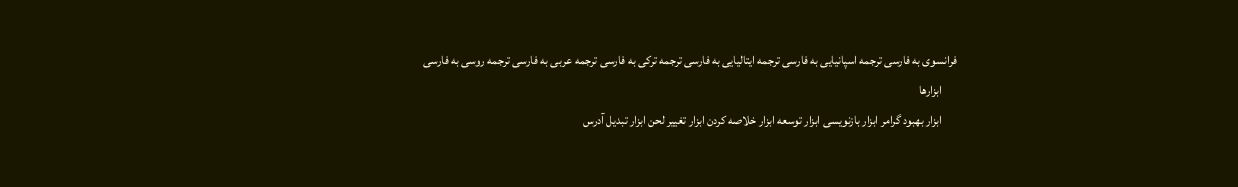فرانسوی به فارسی ترجمه اسپانیایی به فارسی ترجمه ایتالیایی به فارسی ترجمه ترکی به فارسی ترجمه عربی به فارسی ترجمه روسی به فارسی
      ابزارها
      ابزار بهبود گرامر ابزار بازنویسی ابزار توسعه ابزار خلاصه کردن ابزار تغییر لحن ابزار تبدیل آدرس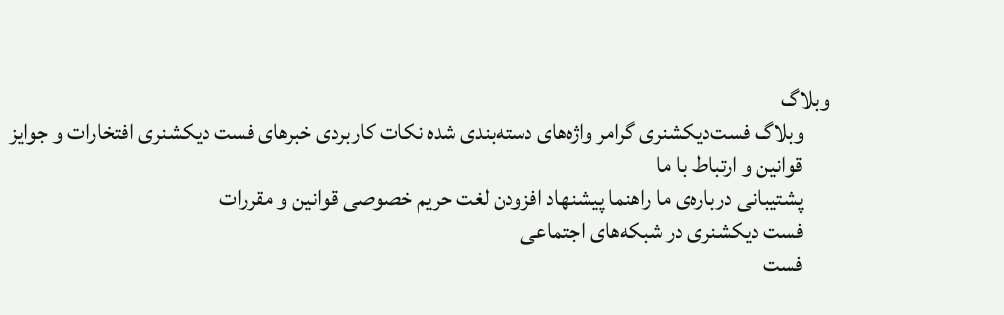وبلاگ
      وبلاگ فست‌دیکشنری گرامر واژه‌های دسته‌بندی شده نکات کاربردی خبرهای فست دیکشنری افتخارات و جوایز
      قوانین و ارتباط با ما
      پشتیبانی درباره‌ی ما راهنما پیشنهاد افزودن لغت حریم خصوصی قوانین و مقررات
      فست دیکشنری در شبکه‌های اجتماعی
      فست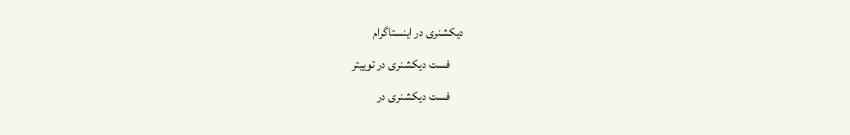دیکشنری در اینستاگرام
      فست دیکشنری در توییتر
      فست دیکشنری در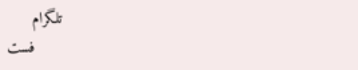تلگرام
      فست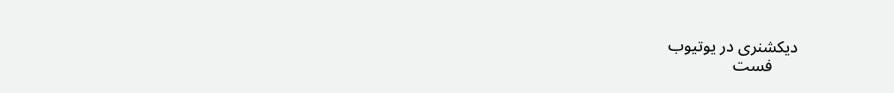دیکشنری در یوتیوب
      فست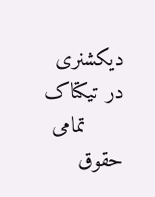دیکشنری در تیکتاک
      تمامی حقوق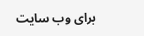برای وب سایت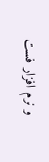و نرم افزار فست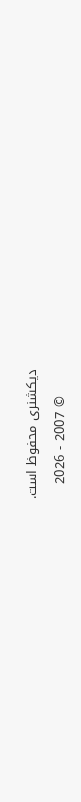دیکشنری محفوظ است.
      © 2007 - 2026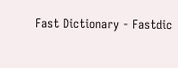Fast Dictionary - Fastdic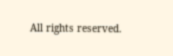All rights reserved.